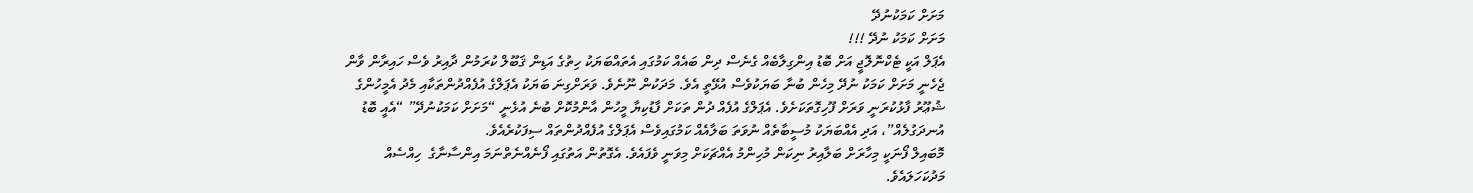މަށަށް ކަމަކުނުދޭ
މަށަށް ކަމަކު ނުދޭ !!!
އެޕަލް އަކީ ޓެކްނޮލޮޖީ އަށް ބޮޑު އިންގިލާބެއް ގެނެސް ދިން ބައެއް ކަމުގައި އެތައްބަޔަކު ހިތުގެ އަޑިން ޤަބޫލް ކުރަމުން ދާއިރު ވެސް ހައިރާން ވާން  ޖެހެނީ މަށަށް ކަމަކު ނުދޭ މިހެން ބުނާ ބަޔަކުވެސް އުޅޭތީ އެވެ. މަދަކުން ނޫނެވެ. ވަރަށްގިނަ ބަޔަކު އެޕަލްގެ އުފެއްދުންތަކާއި މެދު އެމީހުންގެ ޝުޢޫރު ފާޅުކުރަނީ ވަރަށް ފޫހިގޮތަކަށެވެ. އެޕަލްގެ އުފެއް ދުން ތަކަށް ފާޑުކިޔާ މީހުން އާންމުކޮށް ބުނެ އުޅެނީ “މަށަށް ކަމަކުނުދޭ” “އެއީ ބޮޑު އުނދަގުލެއް”، އަދި އެއްބަޔަކު މުސީބާތެއް ނުވަތަ ބަލާއެއް ކަމުގައިވެސް އެޕަލްގެ އުފެއްދުންތައް ސިފަކުރެއެވެ.
މޮބައިލް ފޯނަކީ މިހާރަށް ބަލާއިރު ނިކަން މުހިންމު އެއްޗަކަށް މިވަނީ ވެފައެވެ. އެގޮތުން އަތުގައި ފޯނެއްނެތްނަމަ އިންސާނާގެ  ހިއްސެއް މަދުކަހަލައެވެ.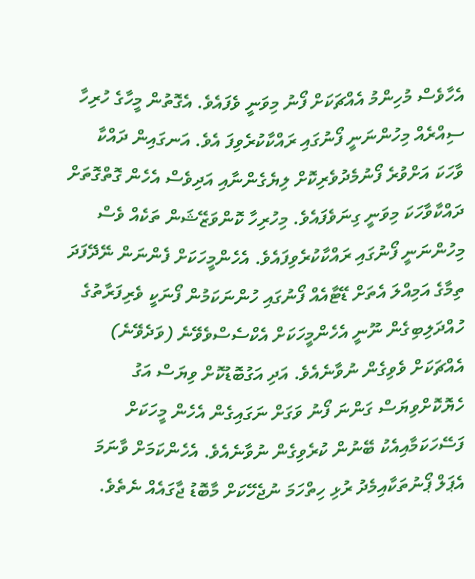އެހާވެސް މުހިންމު އެއްޗަކަށް ފޯނު މިވަނީ ވެފައެވެ. އެގޮތުން މީހާގެ ހުރިހާ ސިއްރެއް މިހުންނަނީ ފޯނުގައި ރައްކާކުރެވިފަ އެވެ. އަނގައިން ދައްކާ ވާހަކަ އަށްވުރެ ފޯނުމެދުވެރިކޮށް ލިޔެގެންނާއި އަދިވެސް އެހެން ގޮތްގޮތަށް ދައްކާވާހަކަ މިވަނީ ގިނަވެފައެވެ. މިހުރިހާ ކޮންވަޒޭޝަން ތަކެއް ވެސް މިހުންނަނީ ފޯނުގައި ރައްކާކުރެވިފައެވެ. އެހެންމީހަކަށް ފެންނަން ނޭދޭފަދަ ތިމާގެ އަމިއްލަ އެތަށް ޑޭޓާއެއް ފޯނުގައި ހުންނަކަމުން ފޯނަކީ ވެރިފަރާތުގެ ހުއްދަލިބިގެން ނޫނީ އެހެންމީހަކަށް އެކްސެސްވެވޭނެ (ވަދެވޭނެ) އެއްޗަކަށް ވެވިގެން ނުވާނެއެވެ. އަދި އަގުބޮޑުކޮށް ވިޔަސް އަގު ހެޔޮކޮށްވިޔަސް ގަންނަ ފޯނު ވަގަށް ނަގައިގެން އެހެން މީހަކަށް ފަސޭހަކަމާއިއެކު ބޭނުން ކުރެވިގެން ނުވާނެއެވެ. އެހެންކަމަށް ވާނަމަ އެޕަލް ޕޯނުތަކާއިމެދު ރުޅި ހިތްހަމަ ނުޖެހޭކަށް މާބޮޑު ޖާގައެއް ނެތެވެ.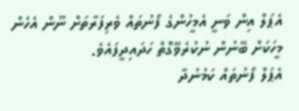އެޕަލް އިން ވަނީ އެމީހުންގެ ފޯނުތައް ވެރިފަރާތަށް ނޫން އެހެން މީހަކަށް ބޭނުން ނުކުރެވޭގޮތް ހަދައިދީފައެވެ.
އެޕަލް ފޯނުތައް ކަމުނުދާ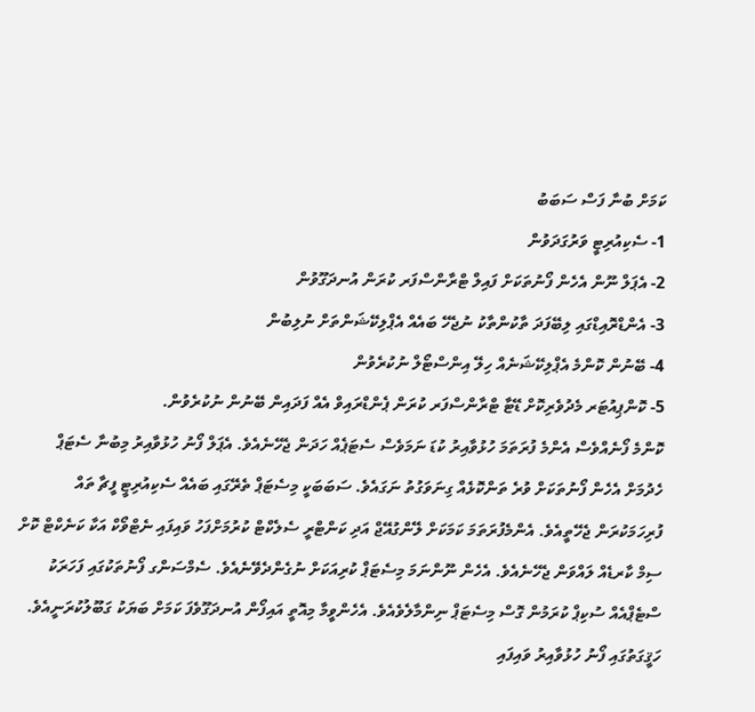ކަމަށް ބުނާ ފަސް ސަބަބު
1- ސެކިއުރިޓީ ވަރުގަދަވުން
2- އެޕަލް ނޫން އެހެން ފޯނުތަކަށް ފައިލް ޓްރާންސްފަރ ކުރަން އުނދަގޫވުން
3- އެންޑްރޮއިޑްގައި ލިބޭފަދަ ތާކުންތާކު ނުޖެހޭ ބައެއް އެޕްލިކޭޝަންތަށް ނުލިބުން
4- ބޭނުން ކޮންމެ އެޕްލިކޭޝަނެއް ހިލޭ އިންސްޓޯލް ނުކުރެވުން
5- ކޮންޕިއުޓަރ މެދުވެރިކޮށް ޑޭޓާ ޓްރާންސްފަރ ކުރަން ޕެންޑްރައިވް އެއް ފަދައިން ބޭނުން ނުކުރެވުން.
ކޮންމެ ފޯނެއްވެސް އެންމެ ފުރަތަމަ ހުޅުވާއިރު ކުޑަ ނަމަވެސް ސެޓަޕެއް ހަދަން ޖެހޭނެއެވެ. އެޕަލް ފޯނު ހުޅުވާއިރު މިބުނާ ސެޓަޕް ހެދުމަށް އެހެން ފޯނުތަކަށް ވުރެ ތަންކޮޅެއް ގިނަވަގުތު ނަގައެވެ. ސަބަބަކީ މިސެޓަޕް ތެރޭގައި ބައެއް ސެކިއުރިޓީ ފީޗާ ތައް ފުރިހަމަކުރަން ޖެހޭތީއެވެ. އެންމެފުރަތަމަ ކަމަކަށް ލޭންގުއޭޖް އަދި ކަންޓްރީ ސެލެކްޓް ކުރުމަށްފަހު ވައިފައި ނެޓްވޯކް އަކާ ކަނެކްޓް ކޮށް ސިމް ކާރޑެއް ލައްވަން ޖެހޭނެއެވެ. އެހެން ނޫންނަމަ މިސެޓަޕް ކުރިއަކަށް ނުގެންދެވޭނެއެވެ. ސެމްސަންގ ފޯނުތަކުގައި ފަހަރަކު ސްޓެޕްއެއް ސުކިޕް ކުރަމުން ގޮސް މިސެޓަޕް ނިންމާލެވެއެވެ. އެހެންވީމާ މިއޮތީ އައިފޯން އުނދަގޫވެފަ ކަމަށް ބަޔަކު ގަބޫލުކުރަނީއެވެ. ހަޤީގަތުގައި ފޯނު ހުޅުވާއިރު ވައިފައި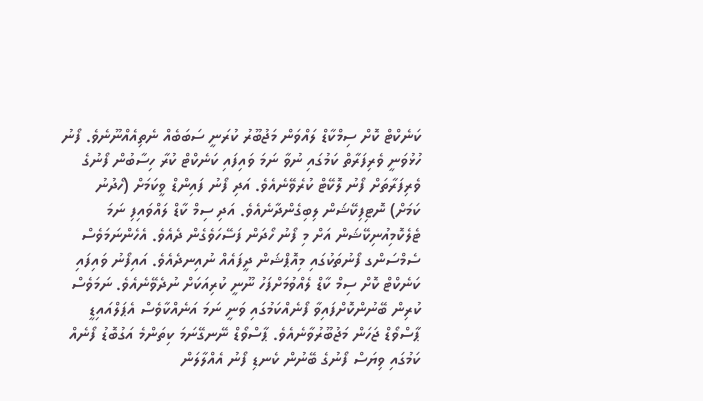ކަނެކްޓް ކޮށް ސިމްކާޑް ލައްވަން މަޖުބޫރު ކުރަނީ ސަބަބެއް ނެތިއެއްނޫނެވެ. ފޯނު ހުޅުވަނީ ވެރިފަރާތް ކަމުގައި ނުވާ ނަމަ ވައިފައި ކަނެކްޓް ކުރާ ހިސާބުން ފޯނުގެ ވެރިފަރާތަށް ފޯނު ލޮކޭޓް ކުރެވޭނެއެވެ. އަދި ފޯނު ފައިންޑް ވީކަމަށް (ހޯދުނު ކަމަށް) ނޮޓިފިކޭޝަން ލިބިގެންދާނެއެވެ. އަދި ސިމް ކާޑް ލައްވައިފި ނަމަ ޓެލެކޮމިއުނިކޭޝަން އަށް މި ފޯނު ހޯދަން ފަސޭހަވެގެން ދެއެވެ. އެހެންނަމަވެސް ސެމްސަންގ ފޯނުތަކުގައި މިއޮޕްޝަން ދީފައެއް ނުއިނދެއެވެ. އައިފޯނު ވައިފައި ކަނެކްޓް ކޮށް ސިމް ކާޑް ލެއްވުމަށްފަހު ނޫނީ ކުރިއަކަށް ނުދެވޭނެއެވެ. ނަމަވެސް ކުރިން ބޭނުންކޮށްފައިވާ ފޯނެއްކަމުގައި ވަނީ ނަމަ އަނެއްކާވެސް އެޕަލްއައިޑީ ޕާސްވޯޑް ޖަހަން މަޖުބޫރުވާނެއެވެ. ޕާސްވޯޑް ނޭނގޭނަމަ ކިތަންމެ އަގުބޮޑު ފޯނެއް ކަމުގައި ވިޔަސް ފޯނުގެ ބޭނުން ކެނޑި ފޯނު އެއްލާލަން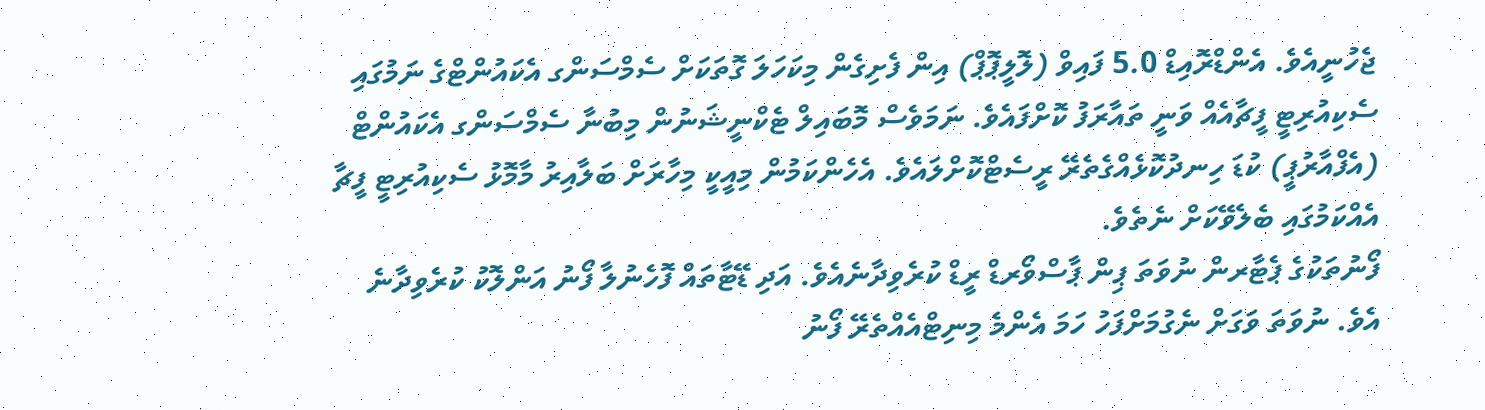ޖެހުނީއެވެ. އެންޑްރޮއިޑް 5.0 ފައިވް (ލޮލީޕޮޕް) އިން ފެށިގެން މިކަހަލަ ގޮތަކަށް ސެމްސަންގ އެކައުންޓްގެ ނަމުގައި ސެކިއުރިޓީ ފީޗާއެއް ވަނީ ތައާރަފު ކޮށްފައެވެ. ނަމަވެސް މޮބައިލް ޓެކްނީޝަނުން މިބުނާ ސެމްސަންގ އެކައުންޓް (އެފްއާރުޕީ) ކުޑަ ހިނދުކޮޅެއްގެތެރޭ ރީސެޓްކޮށްލައެވެ. އެހެންކަމުން މިއީކީ މިހާރަށް ބަލާއިރު މާމޮޅު ސެކިއުރިޓީ ފީޗާ އެއްކަމުގައި ބެލެވޭކަށް ނެތެވެ.
ފޯނުތަކުގެ ޕެޓާރން ނުވަތަ ޕިން ޕާސްވޯރޑް ރީޑް ކުރެވިދާނެއެވެ. އަދި ޑޭޓާތައް ފޮހެނުލާ ފޯނު އަންލޮކު ކުރެވިދާނެ އެވެ. ނުވަތަ ވަގަށް ނެގުމަށްފަހު ހަމަ އެންމެ މިނިޓްއެއްތެރޭ ފޯނު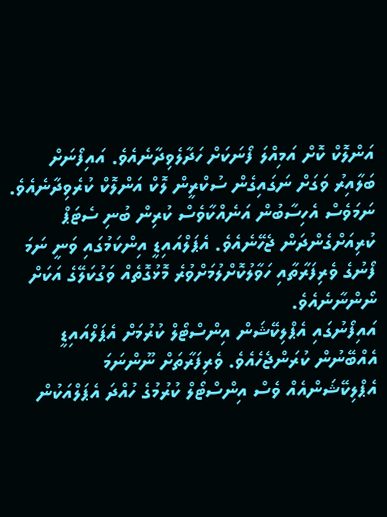އަންލޮކް ކޮށް އަމިއްލަ ފޯނަކަށް ހަދާލެވިދާނެއެވެ. އައިފޯނަށް ބަލާއިރު ވަގަށް ނަގައިގެން ސުކްރީން ލޮކް އަންލޮކް ކުރެވިދާނެއެވެ. ނަމަވެސް އެހިސާބުން އަނެއްކާވެސް ކުރިން ބުނި ސެޓަޕް ކުރިއަށްގެންދަން ޖެހޭނެއެވެ. އެޕަލްއައިޑީ އިންކަމުގައި ވަނީ ނަމަ ފޯނުގެ ވެރިފަރާތާއި ހަވާލުކޮށްލުމަށްވުރެ މޮޅުގޮތެއް ވަގުކަލޭގެ އަކަށް ނޯންނާނެއެވެ.
އައިފޯނުގައި އެޕްލިކޭޝަން އިންސްޓޯލް ކުރުމަށް އެޕަލްއައިޑީ އެއްބޭނުން ކުރަންޖެހެއެވެ. ވެރިފަރާތަށް ނޫންނަމަ އެޕްލިކޭޝަންއެއް ވެސް އިންސްޓޯލް ކުރުމުގެ ހުއްދަ އެޕަލްއަކުން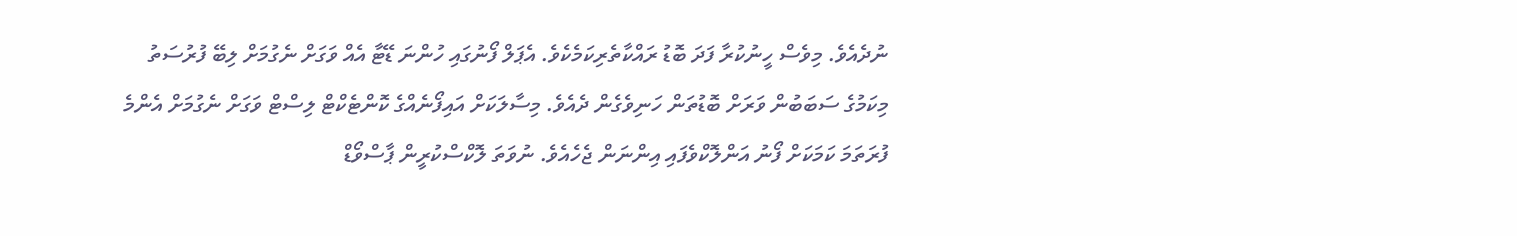ނުދެއެވެ. މިވެސް ހީނުކުރާ ފަދަ ބޮޑު ރައްކާތެރިކަމެކެވެ. އެޕަލް ފޯނުގައި ހުންނަ ޑޭޓާ އެއް ވަގަށް ނެގުމަށް ލިބޭ ފުރުސަތު މިކަމުގެ ސަބަބުން ވަރަށް ބޮޑުތަން ހަނިވެގެން ދެއެވެ. މިސާލަކަށް އައިފޯނެއްގެ ކޮންޓެކްޓް ލިސްޓް ވަގަށް ނެގުމަށް އެންމެ ފުރަތަމަ ކަމަކަށް ފޯނު އަންލޮކްވެފައި އިންނަން ޖެހެއެވެ. ނުވަތަ ލޮކްސްކުރީން ޕާސްވޯޑް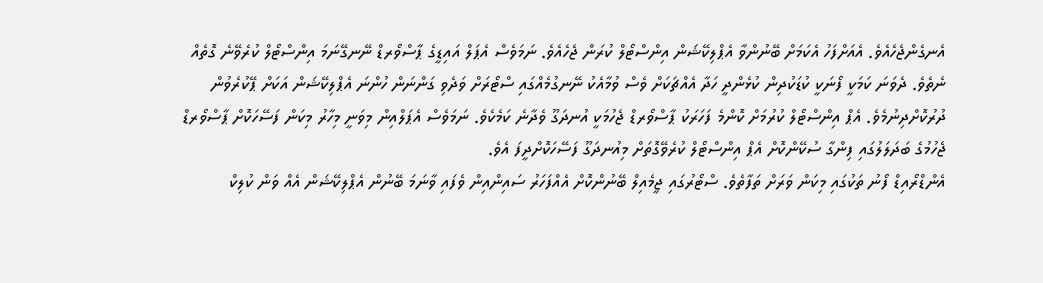އެނގެންޖެހެއެވެ. އެއަށްފަހު އެކަމަށް ބޭނުންވާ އެޕްލިކޭޝަން އިންސްޓޯލް ކުރަން ޖެހެއެވެ. ނަމަވެސް އެޕަލް އައިޑީގެ ޕާސްވޯރޑް ނޭނގޭނަމަ އިންސްޓޯލް ކުރެވޭނެ ގޮތެއް ނެތެވެ. ދެވަނަ ކަމަކީ ފޯނަކީ ކުޑަކުދިން ކުޅެންދީ ހަދާ އެއްޗަކަށް ވެސް ވުމާއެކު ނޭނގުމެއްގައި ސްޓޯރަށް ވަދެވި ގަންނަން ހުންނަ އެޕްލިކޭޝަން އަކަށް ޕޭކުރެވުން ދުރުކޮށްދިނުމެވެ. އެޕް އިންސްޓޯލް ކުރުމަށް ކޮންމެ ފަހަރަކު ޕާސްވޯރޑް ޖެހުމަކީ އުނދަގޫ ވެދާނެ ކަމެކެވެ. ނަމަވެސް އެޕަލްއިން މިވަނީ މިހާރު މިކަން ފަސޭހަކޮށް ޕާސްވޯރޑް ޖެހުމުގެ ބަދަލަލުގައި ފިންގާ ސުކޭންކޮށް އެޕް އިންސްޓޯލް ކުރެވޭގޮތަށް މިއުނދަގޫ ފަސޭހަކޮށްދީފަ އެވެ.
އެންޑްރޯއިޑް ފޯނު ތަކުގައި މިކަން ވަރަށް ތަފާތެވެ. ސްޓޯރުގައި ޖީމެއިލް ބޭނުންކޮށް އެއްފަހަރު ސައިންއިން ވެފައި ވާނަމަ ބޭނުން އެޕްލިކޭޝަން އެއް ވަން ކުލިކް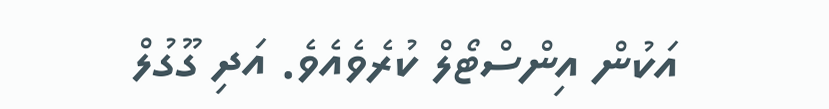އަކުން އިންސްޓޯލް ކުރެވެއެވެ. އަދި ގޫގުލް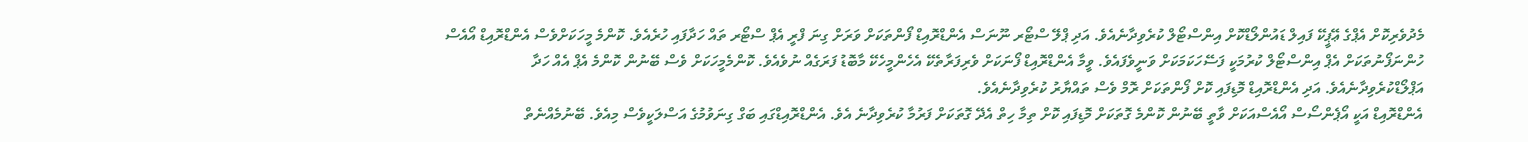މެދުވެރިކޮށް އެޕްގެ ޢޭޕީކޭ ފައިލް ޑައުންލޯޑްކޮށް އިންސްޓޯލް ކުރެވިދާނެއެވެ. އަދި ޕްލޭ ސްޓޯރ ނޫނަސް އެންޑްރޮއިޑް ފޯންތަކަށް ވަރަށް ގިނަ ފްރީ އެޕް ސްޓޯރ ތައް ހަދާފައި ހުރެއެވެ. ކޮންމެ މީހަކަށްވެސް އެންޑްރޮއިޑް އޯއެސް ހުންނަފޯނުތަކަށް އެޕް އިންސްޓޯލް ކުރުމަކީ ފަސޭހަކަމަކަށް ވަނީވެފައެވެ. ވީމާ އެންޑްރޮއިޑް ފޯނަކަށް ވެރިފަރާތެކޭ އެހެންމީހެކޭ މާބޮޑު ފަރަގެއް ނުވެއެވެ. ކޮންމެމީހަކަށް ވެސް ބޭނުން ކޮންމެ އެޕް އެއް ހަދާ އަޕްލޯޑްކުރެވިދާނެއެވެ. އަދި އެންޑްރޮއިޑް މޮޑިފައި ކޮށް ފޯންތަކަށް ރޮމް ވެސް ތައްޔާރު ކުރެވިދާނެއެވެ.
އެންޑްރޮއިޑް އަކީ އޯޕެންސޯސް އޯއެސްއަކަށް ވާތީ ބޭނުން ކޮންމެ ގޮތަކަށް މޮޑިފައި ކޮށް ތިމާ ހިތް އެދޭ ގޮތަކަށް ފަރުމާ ކުރެވިދާނެ އެވެ. އެންޑްރޮއިޑްގައި ބަގް ގިނަވުމުގެ އަސްލަކީވެސް މިއެވެ. ބޭނުމެއްނެތް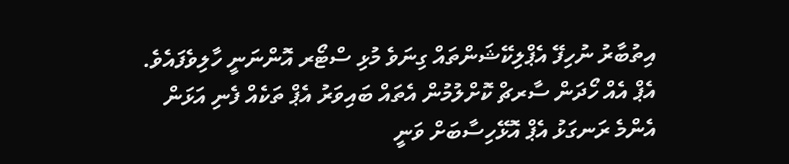އިތުބާރު ނުހިފޭ އެޕްލިކޭޝަންތައް ގިނަވެ މުޅި ސްޓޯރ އޮންނަނީ ހާލިވެފައެވެ. އެޕް އެއް ހޯދަން ސާރޗް ކޮށްލުމުން އެތައް ބައިވަރު އެޕް ތަކެއް ފެނި އަޅަން އެންމެ ރަނގަޅު އެޕް އޮޅޭހިސާބަށް ވަނީ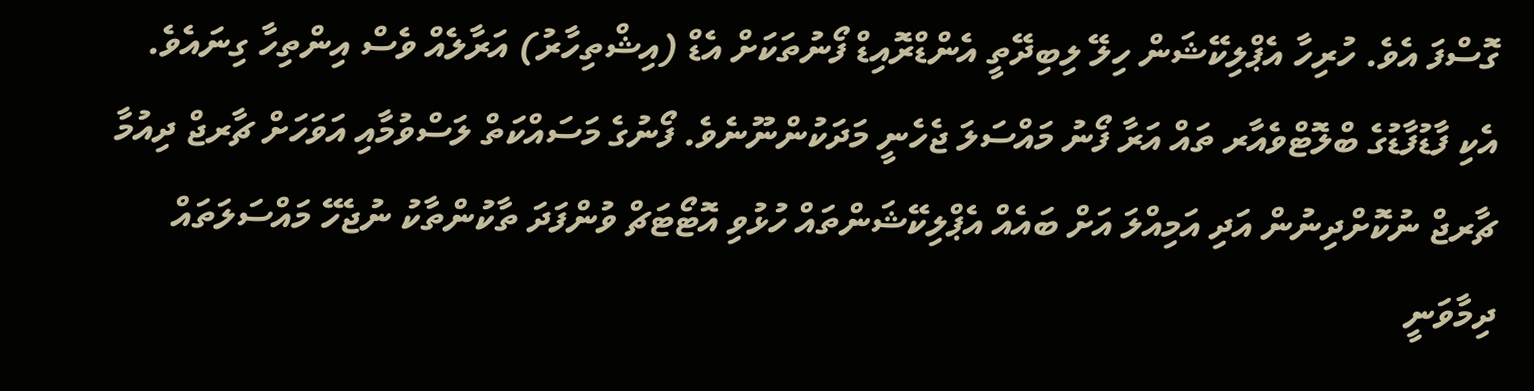ގޮސްފަ އެވެ. ހުރިހާ އެޕްލިކޭޝަން ހިލޭ ލިބިދޭތީ އެންޑްރޮއިޑް ފޯނުތަކަށް އެޑް (އިޝްތިހާރު) އަރާލެއް ވެސް އިންތިހާ ގިނައެވެ. އެކި ފާޑުފާޑުގެ ބްލޮޓްވެއާރ ތައް އަރާ ފޯނު މައްސަލަ ޖެހެނީ މަދަކުންނޫނެވެ. ފޯނުގެ މަސައްކަތް ލަސްވުމާއި އަވަހަށް ޗާރޖް ދިއުމާ ޗާރޖް ނުކޮށްދިނުން އަދި އަމިއްލަ އަށް ބައެއް އެޕްލިކޭޝަންތައް ހުޅުވި އޮޓޯޓަޗް ވުންފަދަ ތާކުންތާކު ނުޖެހޭ މައްސަލަތައް ދިމާވަނީ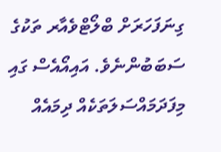ގިނަފަހަރަށް ބްލޯޓްވެއާރ ތަކުގެ ސަބަބުންނެވެ. އައިއޯއެސް ގައި މިފަދަމައްސަލަތަކެއް ދިމައެއް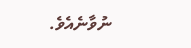ނުވާނެއެވެ.